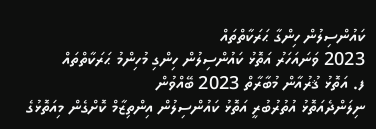ކައުންސިލުން ހިންގާ ޙަރަކާތްތައް
2023 ވަނައަހަރު އަތޮޅު ކައުންސިލުން ހިންގި މުހިންމު ޙަރަކާތްތައް
ފ. އަތޮޅު ޤުރުއާން މުބާރާތް 2023 ބޭއްވުން
ނިލަންދެއަތޮޅު އުތުރުބުރީ އަތޮޅު ކައުންސިލުން އިންތިޒާމް ކޮށްގެން މިއަތޮޅުގެ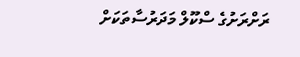ރަށްރަށުގެ ސްކޫލް މަދަރުސާތަކަށް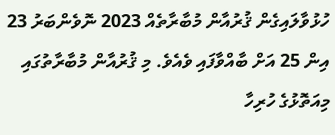ހުޅުވާލައިގެން ޤުރުއާން މުބާރާތެއް 2023 ނޮވެންބަރު 23 އިން 25 އަށް ބާއްވާފައި ވެއެވެ. މި ޤުރުއާން މުބާރާތުގައި މިއަތޮޅުގެ ހުރިހާ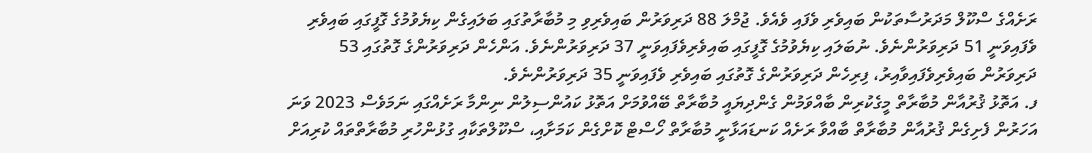ރަށެއްގެ ސްކޫލް މަދަރުސާތަކުން ބައިވެރި ވެފައި ވެއެވެ. ޖުމްލަ 88 ދަރިވަރުން ބައިވެރިވި މި މުބާރާތުގައި ބަލައިގެން ކިޔެވުމުގެ ގޮފީގައި ބައިވެރި ވެފައިވަނީ 51 ދަރިވަރުންނެވެ. ނުބަލައި ކިޔެވުމުގެ ގޮފީގައި ބައިވެރިވެފައިވަނީ 37 ދަރިވަރުންނެވެ. އަންހެން ދަރިވަރުންގެ ގޮތުގައި 53 ދަރިވަރުން ބައިވެރިވެފައިވާއިރު، ފިރިހެން ދަރިވަރުންގެ ގޮތުގައި ބައިވެރި ވެފައިވަނީ 35 ދަރިވަރުންނެވެ.
ފ. އަތޮޅު ޤުރުއާން މުބާރާތް މީގެކުރިން ބާއްވަމުން ގެންދިޔައީ މުބާރާތް ބޭއްވުމަށް އަތޮޅު ކައުންސިލުން ނިންމާ ރަށެއްގައި ނަމަވެސް 2023 ވަނަ އަހަރުން ފެށިގެން ޤުރުއާން މުބާރާތް ބާއްވާ ރަށެއް ކަނޑައަޅާނީ މުބާރާތް ހޯސްޓް ކޮށްގެން ކަމަށާއި، ސްކޫލްތަކާއި ގުޅުންހުރި މުބާރާތްތައް ކުރިއަށް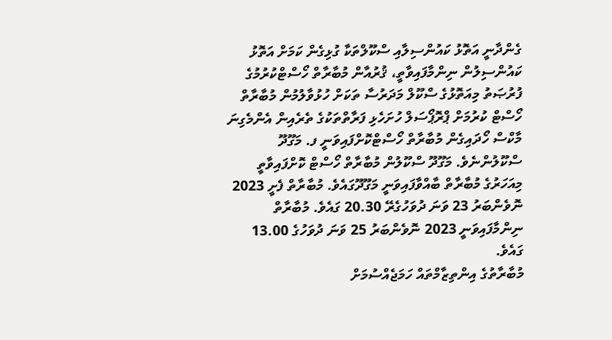ގެންދާނީ އަތޮޅު ކައުންސިލާއި ސްކޫލްތަކާ ގުޅިގެން ކަމަށް އަތޮޅު ކައުންސިލުން ނިންމާފައިވާތީ، ޤުރުއާން މުބާރާތް ހޯސްޓްކުރުމުގެ ފުރުޞަތު މިއަތޮޅުގެ ސްކޫލް މަދަރުސާ ތަކަށް ހުޅުވާލުމުން މުބާރާތް ހޯސްޓް ކުރުމަށް ޕްރޮޕޯސަލް ހުށަހެޅި ފަރާތްތަކުގެ ތެރެއިން އެންމެގިނަ މާކްސް ހޯދައިގެން މުބާރާތް ހޯސްޓްކޮށްފައިވަނީ ފ. މަގޫދޫ ސްކޫލުންނެވެ. މަގޫދޫ ސްކޫލުން މުބާރާތް ހޯސްޓް ކޮށްފައިވާތީ މިއަހަރުގެ މުބާރާތް ބާއްވާފައިވަނީ މަގޫދޫގައެވެ. މުބާރާތް ފެށީ 2023 ނޮވެންބަރު 23 ވަނަ ދުވަހުގެރޭ 20.30 ގައެވެ. މުބާރާތް ނިންމާފައިވަނީ 2023 ނޮވެންބަރު 25 ވަނަ ދުވަހުގެ 13.00 ގައެވެ.
މުބާރާތުގެ އިންތިޒާމްތައް ހަމަޖެއްސުމަށް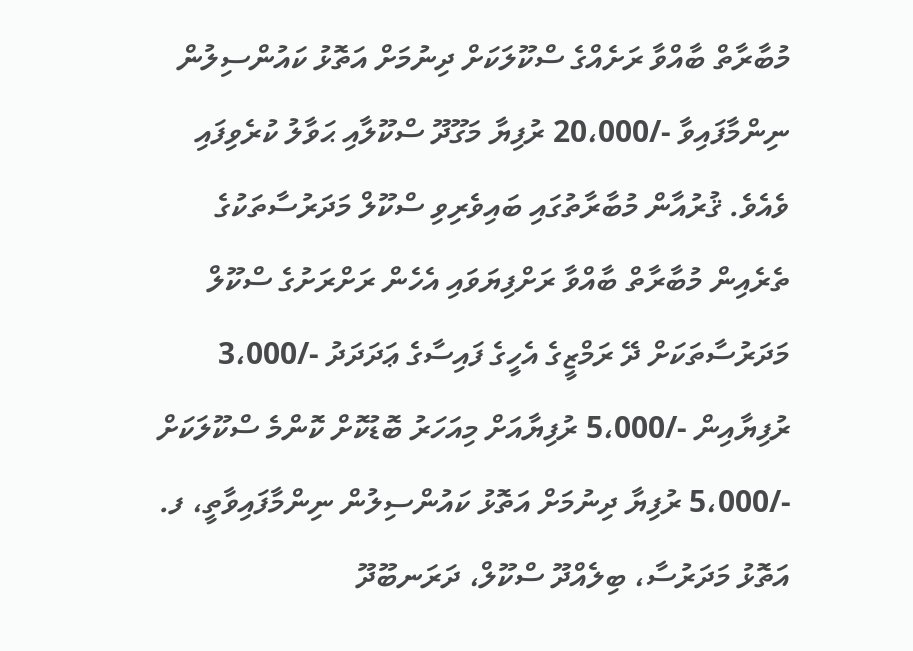މުބާރާތް ބާއްވާ ރަށެއްގެ ސްކޫލަކަށް ދިނުމަށް އަތޮޅު ކައުންސިލުން ނިންމާފައިވާ -/20،000 ރުފިޔާ މަގޫދޫ ސްކޫލާއި ޙަވާލު ކުރެވިފައި ވެއެވެ. ޤުރުއާން މުބާރާތުގައި ބައިވެރިވި ސްކޫލް މަދަރުސާތަކުގެ ތެރެއިން މުބާރާތް ބާއްވާ ރަށްފިޔަވައި އެހެން ރަށްރަށުގެ ސްކޫލް މަދަރުސާތަކަށް ދޭ ރަމްޒީގެ އެހީގެ ފައިސާގެ ޢަދަދަދު -/3،000 ރުފިޔާއިން -/5،000 ރުފިޔާއަށް މިއަހަރު ބޮޑުކޮށް ކޮންމެ ސްކޫލަކަށް -/5،000 ރުފިޔާ ދިނުމަށް އަތޮޅު ކައުންސިލުން ނިންމާފައިވާތީ، ފ. އަތޮޅު މަދަރުސާ، ބިލެއްދޫ ސްކޫލް، ދަރަނބޫދޫ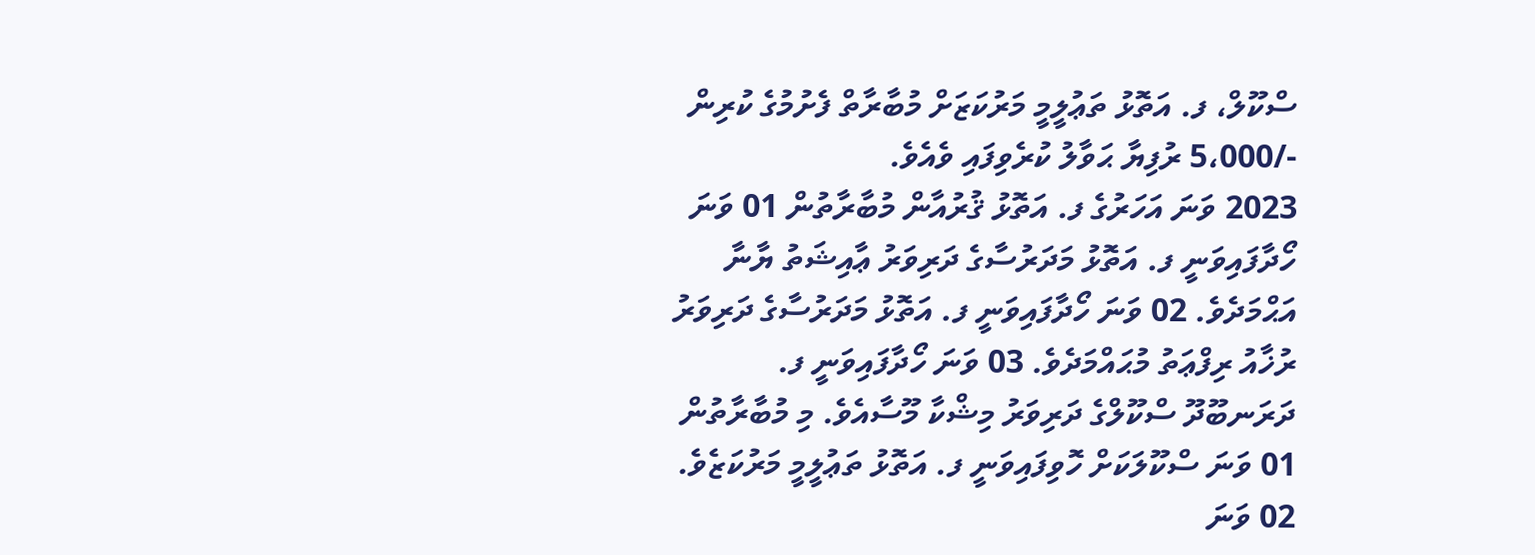ސްކޫލް، ފ. އަތޮޅު ތަޢުލީމީ މަރުކަޒަށް މުބާރާތް ފެށުމުގެ ކުރިން -/5،000 ރުފިޔާ ޙަވާލު ކުރެވިފައި ވެއެވެ.
2023 ވަނަ އަހަރުގެ ފ. އަތޮޅު ޤުރުއާން މުބާރާތުން 01 ވަނަ ހޯދާފައިވަނީ ފ. އަތޮޅު މަދަރުސާގެ ދަރިވަރު ޢާއިޝަތު ޔާނާ އަޙްމަދެވެ. 02 ވަނަ ހޯދާފައިވަނީ ފ. އަތޮޅު މަދަރުސާގެ ދަރިވަރު ރުޚާއު ރިފްޢަތު މުޙައްމަދެވެ. 03 ވަނަ ހޯދާފައިވަނީ ފ. ދަރަނބޫދޫ ސްކޫލްގެ ދަރިވަރު މިޝްކާ މޫސާއެވެ. މި މުބާރާތުން 01 ވަނަ ސްކޫލަކަށް ހޮވިފައިވަނީ ފ. އަތޮޅު ތަޢުލީމީ މަރުކަޒެވެ. 02 ވަނަ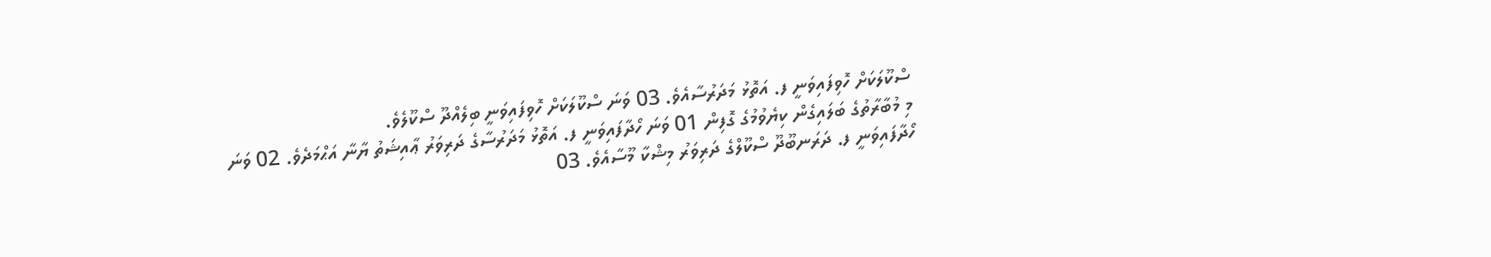ސްކޫލަކަށް ހޮވިފައިވަނީ ފ. އަތޮޅު މަދަރުސާއެވެ. 03 ވަނަ ސްކޫލަކަށް ހޮވިފައިވަނީ ބިލެއްދޫ ސްކޫލެވެ.
މި މުބާރާތުގެ ބަލައިގެން ކިޔެވުމުގެ ގޮފިން 01 ވަނަ ހޯދާފައިވަނީ ފ. އަތޮޅު މަދަރުސާގެ ދަރިވަރު ޢާއިޝަތު ޔާނާ އަޙްމަދެވެ. 02 ވަނަ ހޯދާފައިވަނީ ފ. ދަރަނބޫދޫ ސްކޫލްގެ ދަރިވަރު މިޝްކާ މޫސާއެވެ. 03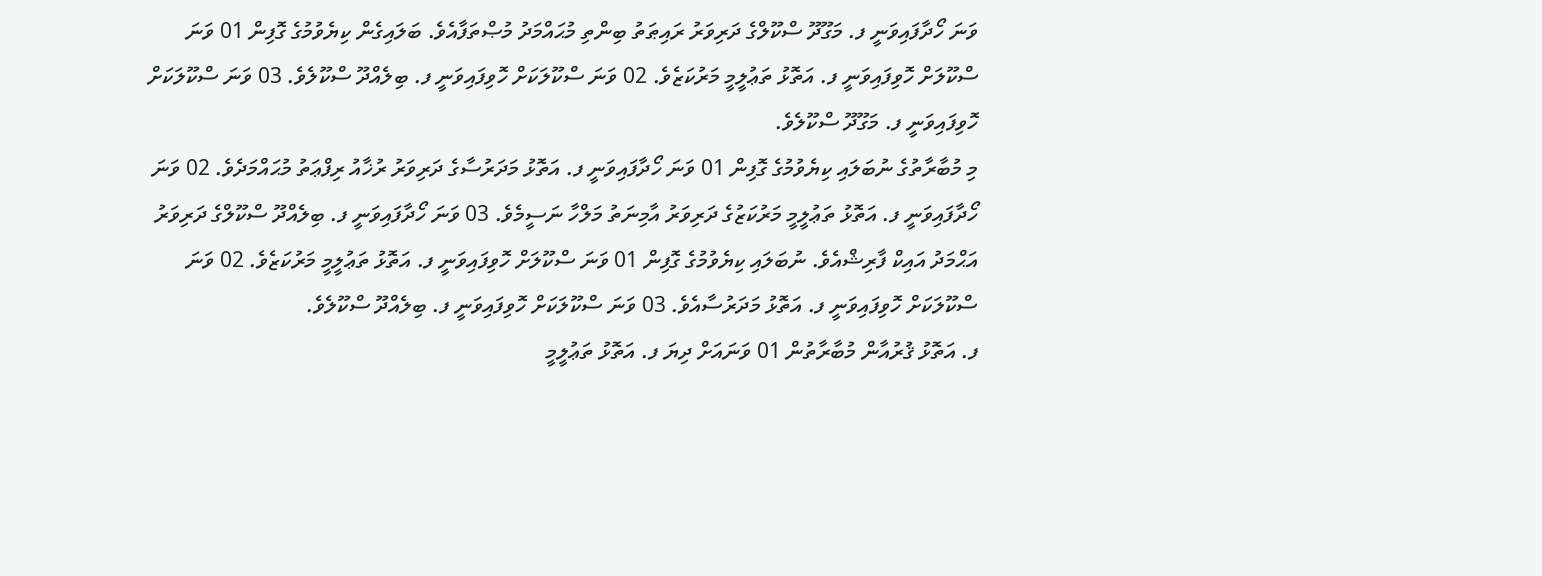ވަނަ ހޯދާފައިވަނީ ފ. މަގޫދޫ ސްކޫލްގެ ދަރިވަރު ރައިޠަތު ބިންތި މުޙައްމަދު މުޞްތަފާއެވެ. ބަލައިގެން ކިޔެވުމުގެ ގޮފިން 01 ވަނަ ސްކޫލަށް ހޮވިފައިވަނީ ފ. އަތޮޅު ތަޢުލީމީ މަރުކަޒެވެ. 02 ވަނަ ސްކޫލަކަށް ހޮވިފައިވަނީ ފ. ބިލެއްދޫ ސްކޫލެވެ. 03 ވަނަ ސްކޫލަކަށް ހޮވިފައިވަނީ ފ. މަގޫދޫ ސްކޫލެވެ.
މި މުބާރާތުގެ ނުބަލައި ކިޔެވުމުގެ ގޮފިން 01 ވަނަ ހޯދާފައިވަނީ ފ. އަތޮޅު މަދަރުސާގެ ދަރިވަރު ރުޚާއު ރިފްޢަތު މުޙައްމަދެވެ. 02 ވަނަ ހޯދާފައިވަނީ ފ. އަތޮޅު ތަޢުލީމީ މަރުކަޒުގެ ދަރިވަރު އާމިނަތު މަލްހާ ނަސީމެވެ. 03 ވަނަ ހޯދާފައިވަނީ ފ. ބިލެއްދޫ ސްކޫލްގެ ދަރިވަރު އަޙްމަދު އައިކް ފާރިޝްއެވެ. ނުބަލައި ކިޔެވުމުގެ ގޮފިން 01 ވަނަ ސްކޫލަށް ހޮވިފައިވަނީ ފ. އަތޮޅު ތަޢުލީމީ މަރުކަޒެވެ. 02 ވަނަ ސްކޫލަކަށް ހޮވިފައިވަނީ ފ. އަތޮޅު މަދަރުސާއެވެ. 03 ވަނަ ސްކޫލަކަށް ހޮވިފައިވަނީ ފ. ބިލެއްދޫ ސްކޫލެވެ.
ފ. އަތޮޅު ޤުރުއާން މުބާރާތުން 01 ވަނައަށް ދިޔަ ފ. އަތޮޅު ތަޢުލީމީ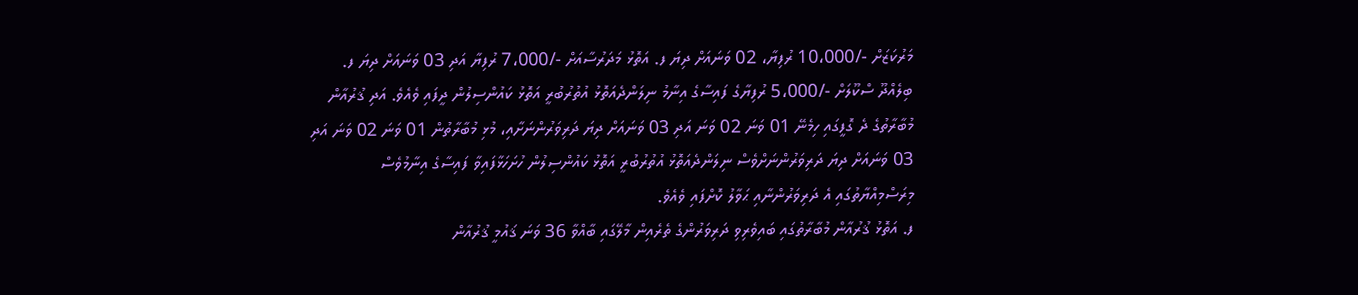މަރުކަޒަށް -/10،000 ރުފިޔާ، 02 ވަނައަށް ދިޔަ ފ. އަތޮޅު މަދަރުސާއަށް -/7،000 ރުފިޔާ އަދި 03 ވަނައަށް ދިޔަ ފ. ބިލެއްދޫ ސްކޫލަށް -/5،000 ރުފިޔާގެ ފައިސާގެ އިނާމު ނިލަންދެއަތޮޅު އުތުރުބުރީ އަތޮޅު ކައުންސިލުން ދީފައި ވެއެވެ. އަދި ޤުރުއާން މުބާރާތުގެ ދެ ގޮފީގައި ހިމެނޭ 01 ވަނަ 02 ވަނަ އަދި 03 ވަނައަށް ދިޔަ ދަރިވަރުންނަށާއި، މުޅި މުބާރާތުން 01 ވަނަ 02 ވަނަ އަދި 03 ވަނައަށް ދިޔަ ދަރިވަރުންނަށްވެސް ނިލަންދެއަތޮޅު އުތުރުބުރީ އަތޮޅު ކައުންސިލުން ހުށަހަޅާފައިވާ ފައިސާގެ އިނާމުވެސް މިރަސްމިއްޔާތުގައި އެ ދަރިވަރުންނާއި ޙަވާލު ކޮށްފައި ވެއެވެ.
ފ. އަތޮޅު ޤުރުއާން މުބާރާތުގައި ބައިވެރިވި ދަރިވަރުންގެ ތެރެއިން މާލޭގައި ބާއްވާ 36 ވަނަ ޤައުމީ ޤުރުއާން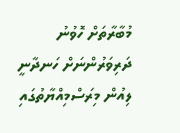މުބާރާތަށް ހޮވުނު ދަރިވަރުންނަށް ހަނދާނީ ލިއުން މިރަސްމިއްޔާތުގައި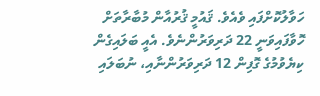ހަވާލުކޮށްފައި ވެއެވެ. ޤައުމީ ޤުރުއާން މުބާރާތަށް ހޮވާފައިވަނީ 22 ދަރިވަރުންނެވެ. އެއީ ބަލައިގެން ކިޔެވުމުގެ ގޮފިން 12 ދަރިވަރުންނާއި، ނުބަލައި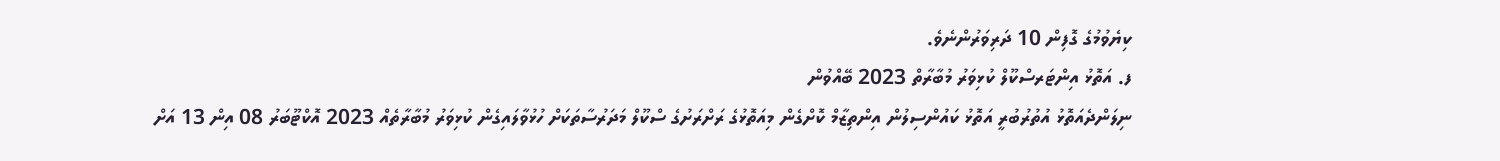ކިޔެވުމުގެ ގޮފިން 10 ދަރިވަރުންނެވެ.
ފ. އަތޮޅު އިންޓަރސްކޫލް ކުޅިވަރު މުބާރާތް 2023 ބޭއްވުން
ނިލަންދެއަތޮޅު އުތުރުބުރީ އަތޮޅު ކައުންސިލުން އިންތިޒާމް ކޮށްގެން މިއަތޮޅުގެ ރަށްރަށުގެ ސްކޫލް މަދަރުސާތަކަށް ހުޅުވާލައިގެން ކުޅިވަރު މުބާރާތެއް 2023 އޮކްޓޫބަރު 08 އިން 13 އަށް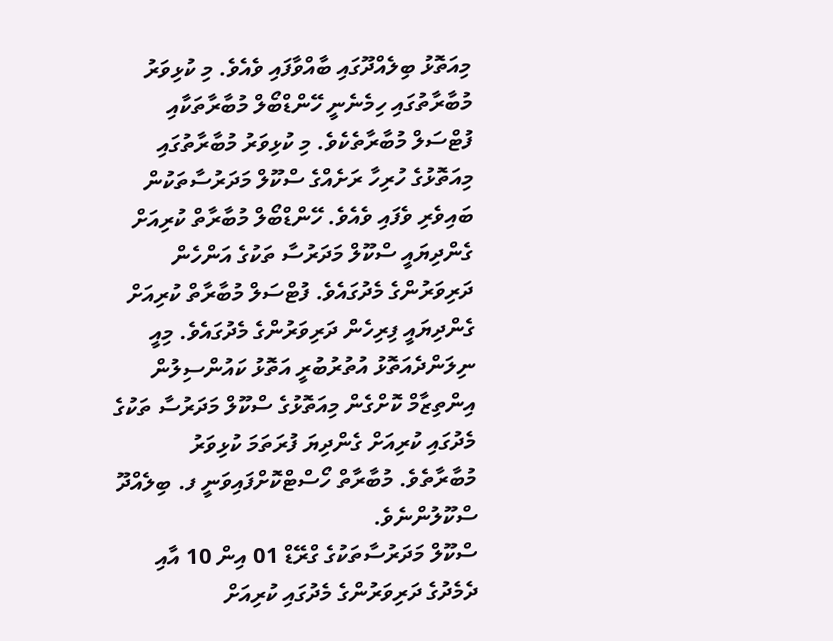މިއަތޮޅު ބިލެއްދޫގައި ބާއްވާފައި ވެއެވެ. މި ކުޅިވަރު މުބާރާތުގައި ހިމެނެނީ ހޭންޑްބޯލް މުބާރާތަކާއި ފުޓްސަލް މުބާރާތެކެވެ. މި ކުޅިވަރު މުބާރާތުގައި މިއަތޮޅުގެ ހުރިހާ ރަށެއްގެ ސްކޫލް މަދަރުސާތަކުން ބައިވެރި ވެފައި ވެއެވެ. ހޭންޑްބޯލް މުބާރާތް ކުރިއަށް ގެންދިޔައީ ސްކޫލް މަދަރުސާ ތަކުގެ އަންހެން ދަރިވަރުންގެ މެދުގައެވެ. ފުޓްސަލް މުބާރާތް ކުރިއަށް ގެންދިޔައީ ފިރިހެން ދަރިވަރުންގެ މެދުގައެވެ. މިއީ ނިލަންދެއަތޮޅު އުތުރުބުރީ އަތޮޅު ކައުންސިލުން އިންތިޒާމް ކޮށްގެން މިއަތޮޅުގެ ސްކޫލް މަދަރުސާ ތަކުގެ މެދުގައި ކުރިއަށް ގެންދިޔަ ފުރަތަމަ ކުޅިވަރު މުބާރާތެވެ. މުބާރާތް ހޯސްޓްކޮށްފައިވަނީ ފ. ބިލެއްދޫ ސްކޫލުންނެވެ.
ސްކޫލް މަދަރުސާތަކުގެ ގްރޭޑް 01 އިން 10 އާއި ދެމެދުގެ ދަރިވަރުންގެ މެދުގައި ކުރިއަށް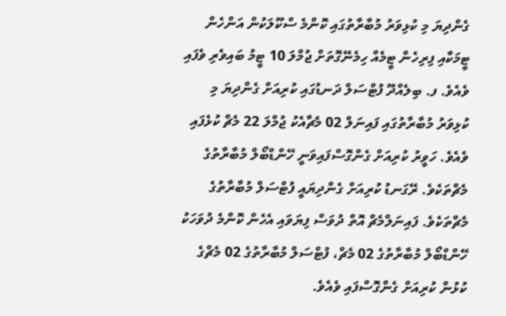ގެންދިޔަ މި ކުޅިވަރު މުބާރާތުގައި ކޮންމެ ސްކޫލަކުން އަންހެން ޓީމަކާއި ފިރިހެން ޓީމެއް ހިމެނޭގޮތަށް ޖުމްލަ 10 ޓީމު ބައިވެރި ވެފައި ވެއެވެ. ފ. ބިލެއްދޫ ފުޓްސަލް ދަނޑުގައި ކުރިއަށް ގެންދިޔަ މި ކުޅިވަރު މުބާރާތުގައި ފައިނަލް 02 މެޗާއެކު ޖުމްލަ 22 މެޗް ކުޅެފައި ވެއެވެ. ހަވީރު ކުރިއަށް ގެންގޮސްފައިވަނީ ހޭންޑްބޯލް މުބާރާތުގެ މެޗްތަކެވެ. ރޭގަނޑު ކުރިއަށް ގެންދިޔައީ ފުޓްސަލް މުބާރާތުގެ މެޗްތަކެވެ. ފައިނަލްމެޗް އޮތް ދުވަސް ފިޔަވައި އެހެން ކޮންމެ ދުވަހަކު ހޭންޑްބޯލް މުބާރާތުގެ 02 މެޗް، ފުޓްސަލް މުބާރާތުގެ 02 މެޗްގެ ކުޅުން ކުރިއަށް ގެންގޮސްފައި ވެއެވެ.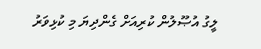ލީގު އުޞޫލުން ކުރިއަށް ގެންދިޔަ މި ކުޅިވަރު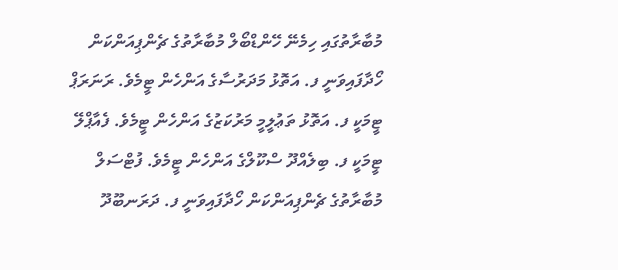މުބާރާތުގައި ހިމެނޭ ހޭންޑްބޯލް މުބާރާތުގެ ޗެންޕިއަންކަން ހޯދާފައިވަނީ ފ. އަތޮޅު މަދަރުސާގެ އަންހެން ޓީމެވެ. ރަނަރަޕް ޓީމަކީ ފ. އަތޮޅު ތަޢުލީމީ މަރުކަޒުގެ އަންހެން ޓީމެވެ. ފެއާޕްލޭ ޓީމަކީ ފ. ބިލެއްދޫ ސްކޫލްގެ އަންހެން ޓީމެވެ. ފުޓްސަލް މުބާރާތުގެ ޗެންޕިއަންކަން ހޯދާފައިވަނީ ފ. ދަރަނބޫދޫ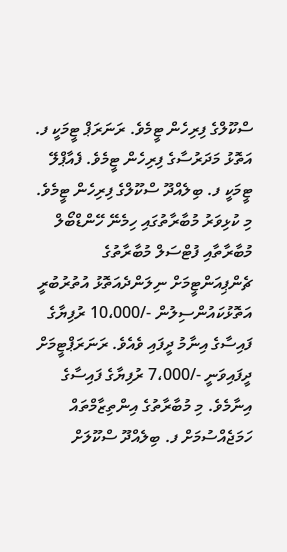ސްކޫލްގެ ފިރިހެން ޓީމެވެ. ރަނަރަޕް ޓީމަކީ ފ. އަތޮޅު މަދަރުސާގެ ފިރިހެން ޓީމެވެ. ފެއާޕްލޭ ޓީމަކީ ފ. ބިލެއްދޫ ސްކޫލްގެ ފިރިހެން ޓީމެވެ.
މި ކުޅިވަރު މުބާރާތުގައި ހިމެނޭ ހޭންޑްބޯލް މުބާރާތާއި ފުޓްސަލް މުބާރާތުގެ ޗެންޕިއަންޓީމަށް ނިލަންދެއަތޮޅު އުތުރުބުރީ އަތޮޅުކައުންސިލުން -/10،000 ރުފިޔާގެ ފައިސާގެ އިނާމު ދީފައި ވެއެވެ. ރަނަރަޕްޓީމަށް ދީފައިވަނީ -/7،000 ރުފިޔާގެ ފައިސާގެ އިނާމެވެ. މި މުބާރާތުގެ އިންތިޒާމްތައް ހަމަޖެއްސުމަށް ފ. ބިލެއްދޫ ސްކޫލަށް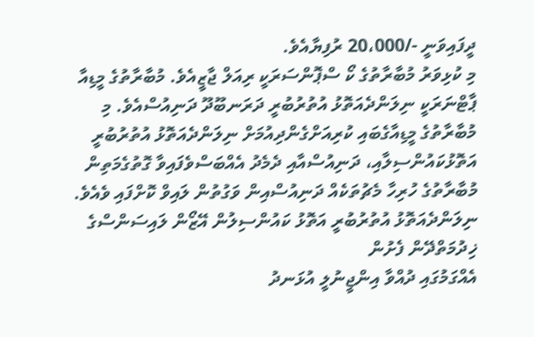ދީފައިވަނީ -/20،000 ރުފިޔާއެވެ.
މި ކުޅިވަރު މުބާރާތުގެ ކޯ ސްޕޮންސަރަކީ ރިއަލް ޖާޒީއެވެ. މުބާރާތުގެ މީޑިއާ ޕާޓްނަރަކީ ނިލަންދެއަތޮޅު އުތުރުބުރީ ދަރަނބޫދޫ ދަނިއުސްއެވެ. މި މުބާރާތުގެ މީޑިއާގެބައި ކުރިއަށްގެންދިއުމަށް ނިލަންދެއަތޮޅު އުތުރުބުރީ އަތޮޅުކައުންސިލާއި، ދަނިއުސްއާއި ދެމެދު އެއްބަސްވެފައިވާ ގޮތުގެމަތިން މުބާރާތުގެ ހުރިހާ މެޗުތަކެއް ދަނިއުސްއިން ވަގުތުން ލައިވް ކޮށްފައި ވެއެވެ.
ނިލަންދެއަތޮޅު އުތުރުބުރީ އަތޮޅު ކައުންސިލުން އޭޒޯން ލައިސަންސްގެ ޚިދުމަތްދޭން ފެށުން
އެއްގަމުގައި ދުއްވާ އިންޖީނުލީ އުޅަނދު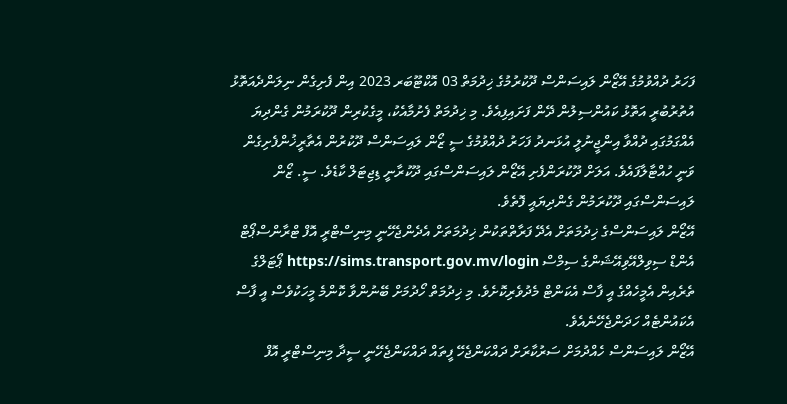ފަހަރު ދުއްވުމުގެ އޭޒޯން ލައިސަންސް ދޫކުރުމުގެ ޚިދުމަތް 03 އޮކްޓޫބަރ 2023 އިން ފެށިގެން ނިލަންދެއަތޮޅު އުތުރުބުރީ އަތޮޅު ކައުންސިލުން ދޭން ފަށައިފިއެވެ. މި ޚިދުމަތް ފެށުމާއެކު، މީގެކުރިން ދޫކުރަމުން ގެންދިޔަ އެއްގަމުގައި ދުއްވާ އިންޖީނުލީ އުޅަނދު ފަހަރު ދުއްވުމުގެ ސީ ޒޯން ލައިސަންސް ދޫކުރުން އެތާރީޚުންފެށިގެން ވަނީ ހުއްޓާލާފައެވެ. އަލަށް ދޫކުރަންފެށި އޭޒޯން ލައިސަންސްގައި ދޫކުރާނީ ޑިޖިޓަލް ކާޑެވެ. ސީ. ޒޯން ލައިސަންސްގައި ދޫކުރަމުން ގެންދިޔައީ ފޮތެވެ.
އޭޒޯން ލައިސަންސްގެ ޚިދުމަތަށް އެދޭ ފަރާތްތަކުން ޚިދުމަތަށް އެދެންޖެހޭނީ މިނިސްޓްރީ އޮފް ޓްރާންސްޕޯޓް އެންޑް ސިވިލްއޭވިއޭޝަންގެ ސިމްސް https://sims.transport.gov.mv/login ޕޯޓަލްގެ ތެރެއިން އެމީހެއްގެ އީ ފާސް އެކަންޓް މެދުވެރިކޮށެވެ. މި ޚިދުމަތް ހޯދުމަށް ބޭނުންވާ ކޮންމެ މީހަކުވެސް އީ ފާސް އެކައުންޓެއް ހަދަންޖެހޭނެއެވެ.
އޭޒޯން ލައިސަންސް ހެއްދުމަށް ސަރުކާރަށް ދައްކަންޖެހޭ ފީތައް ދައްކަންޖެހޭނީ ސީދާ މިނިސްޓްރީ އޮފް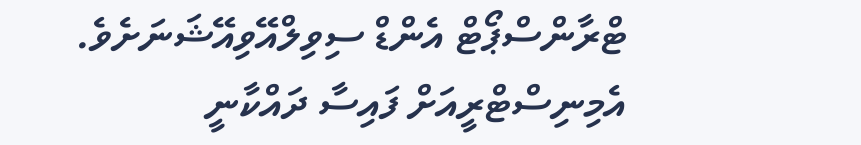ޓްރާންސްޕޯޓް އެންޑް ސިވިލްއޭވިއޭޝަނަށެވެ. އެމިނިސްޓްރީއަށް ފައިސާ ދައްކާނީ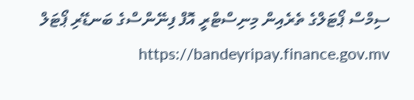ސިމްސް ޕޯޓަލްގެ ތެރެއިން މިނިސްޓްރީ އޮފް ފިނޭންސްގެ ބަނޑޭރި ޕޯޓަލް https://bandeyripay.finance.gov.mv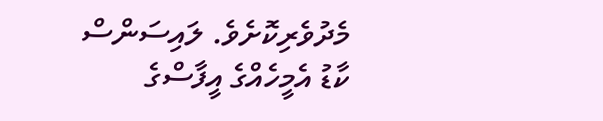މެދުވެރިކޮށެވެ. ލައިސަންސް ކާޑު އެމީހެއްގެ އީފާސްގެ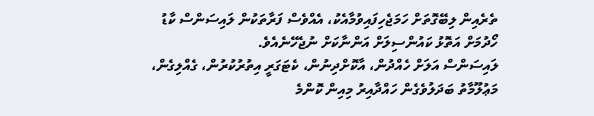ތެރެއިން ލިބޭގޮތަށް ހަމަޖެހިފައިވުމާއެކު، އެއްވެސް ފަރާތަކުން ލައިސަންސް ކާޑު ހޯދުމަށް އަތޮޅު ކައުންސިލަށް އަންނާކަށް ނުޖެހޭނެއެވެ.
ލައިސަންސް އަލަށް ހެއްދުން، އާކޮށްދިނުން، ކެޓަގަރީ އިތުރުކުރުން، ގެއްލިގެން، މަޢުލޫމާތު ބަދަލުވެގެން ހައްދާއިރު މިއިން ކޮންމެ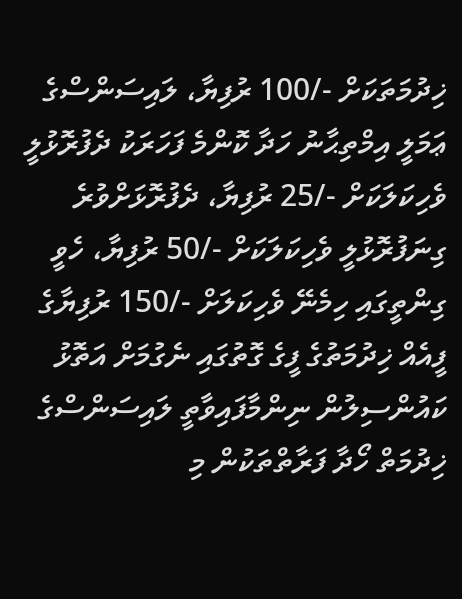ޚިދުމަތަކަށް -/100 ރުފިޔާ، ލައިސަންސްގެ ޢަމަލީ އިމްތިޙާނު ހަދާ ކޮންމެ ފަހަރަކު ދެފުރޮޅުލީ ވެހިކަލަކަށް -/25 ރުފިޔާ، ދެފުރޮޅަށްވުރެ ގިނަފުރޮޅުލީ ވެހިކަލަކަށް -/50 ރުފިޔާ، ހެވީ ގިންތީގައި ހިމެނޭ ވެހިކަލަށް -/150 ރުފިޔާގެ ފީއެއް ޚިދުމަތުގެ ފީގެ ގޮތުގައި ނެގުމަށް އަތޮޅު ކައުންސިލުން ނިންމާފައިވާތީ ލައިސަންސްގެ ޚިދުމަތް ހޯދާ ފަރާތްތަކުން މި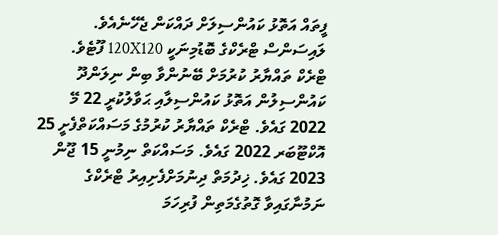ފީތައް އަތޮޅު ކައުންސިލަށް ދައްކަން ޖެހޭނެއެވެ.
ލައިސަންސް ޓްރެކްގެ ބޮޑުމިނަކީ 120X120 ފޫޓެވެ. ޓްރެކް ތައްޔާރު ކުރުމަށް ބޭނުންވާ ބިން ނިލަންދޫ ކައުންސިލުން އަތޮޅު ކައުންސިލާއި ޙަވާލުކުރީ 22 މޭ 2022 ގައެވެ. ޓްރެކް ތައްޔާރު ކުރުމުގެ މަސައްކަތްފެށީ 25 އޮކްޓޫބަރ 2022 ގައެވެ. މަސައްކަތް ނިމުނީ 15 ޖޫން 2023 ގައެވެ. ޚިދުމަތް ދިނުމަށްފެށިއިރު ޓްރެކްގެ ނަމުނާގައިވާ ގޮތުގެމަތިން ފުރިހަމަ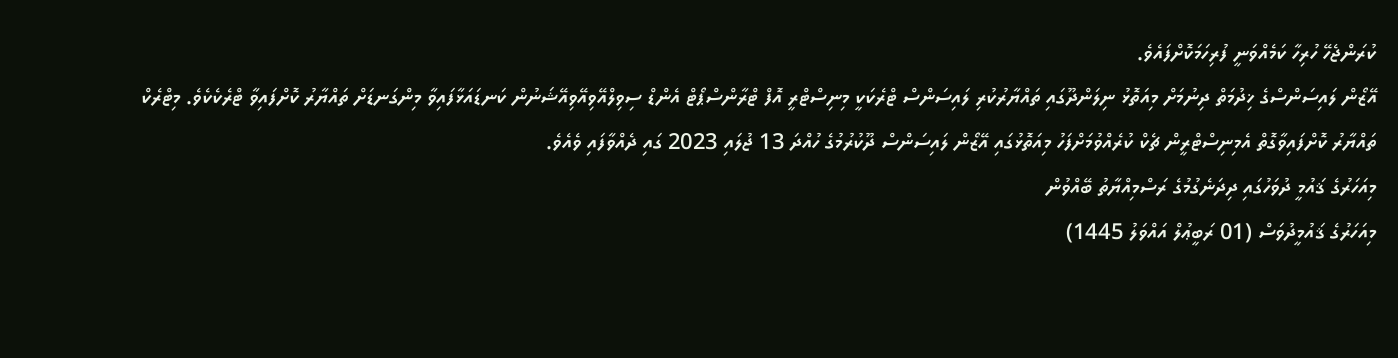ކުރަންޖެހޭ ހުރިހާ ކަމެއްވަނީ ފުރިހަމަކޮށްފައެވެ.
އޭޒޯން ލައިސަންސްގެ ޚިދުމަތް ދިނުމަށް މިއަތޮޅު ނިލަންދޫގައި ތައްޔާރުކުރި ލައިސަންސް ޓްރެކަކީ މިނިސްޓްރީ އޮފް ޓްރާންސްޕޯޓް އެންޑް ސިވިލްއޭވިއޭވިއޭޝަނުން ކަނޑައަޅާފައިވާ މިންގަނޑަށް ތައްޔާރު ކޮށްފައިވާ ޓްރެކެކެވެ. މިޓްރެކް ތައްޔާރު ކޮށްފައިވާގޮތް އެމިނިސްޓްރީން ޗެކް ކުރެއްވުމަށްފަހު މިއަތޮޅުގައި އޭޒޯން ލައިސަންސް ދޫކުރުމުގެ ހުއްދަ 13 ޖުލައި 2023 ގައި ދެއްވާފައި ވެއެވެ.
މިއަހަރުގެ ޤައުމީ ދުވަހުގައި ދިދަނެގުމުގެ ރަސްމިއްޔާތު ބޭއްވުން
މިއަހަރުގެ ޤައުމީދުވަސް (01 ރަބީޢުލް އައްވަލު 1445)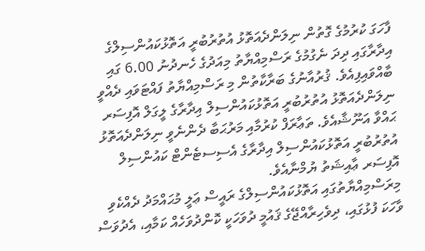ފާހަގަ ކުރުމުގެ ގޮތުން ނިލަންދެއަތޮޅު އުތުރުބުރީ އަތޮޅުކައުންސިލްގެ އިދާރާގައި ދިދަ ނެގުމުގެ ރަސްމިއްޔާތު މިއަދުގެ ހެނދުނު 6.00 ގައި ބާއްވައިފިއެވެ. ޤުރުއާނުގެ ބަރާކާތުން މި ރަސްމިއްޔާތު ފައްޓަވައި ދެއްވީ ނިލަންދެއަތޮޅު އުތުރުބުރީ އަތޮޅުކައުންސިލް އިދާރާގެ ލީގަލް އޮފިސަރ ޙައްވާ އަނޫޝާއެވެ. ތަޢާރަފް ކުރުމާއި މަރުޙަބާ ދެންނެވީ ނިލަންދެއަތޮޅު އުތުރުބުރީ އަތޮޅުކައުންސިލް އިދާރާގެ އެސިސޓެންޓް ކައުންސިލް އޮފިސަރ ޢާއިޝަތު ޔުމްނާއެވެ.
މިރަސްމިއްޔާތުގައި އަތޮޅުކައުންސިލްގެ ރައީސް ޢަލީ މުޙައްމަދު ދެއްކެވި ވާހަކަ ފުޅުގައި، ދިވެހިރާއްޖޭގެ ޤައުމީ ދުވަހަކީ ކޮންދުވަހެއް ކަމާއި، އެދުވަސް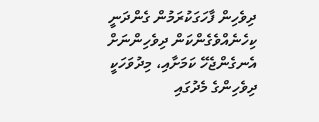ދިވެހިން ފާހަގަކުރަމުން ގެންދަނީ ކިހެނެއްވެގެންކަން ދިވެހިންނަށް އެނގެންޖެހޭ ކަމަށާއި، މިދުވަހަކީ ދިވެހިންގެ މެދުގައި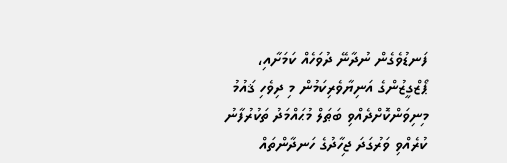ފަނޑުވެގެން ނުދާނޭ ދުވަހެއް ކަމަށާއި، ޕޯޒްގީޒުންގެ އަނިޔާވެރިކަމުން މި ދިވެހި ޤައުމު މިނިވަންކޮށްދެއްވި ބަޠަލް މުޙައްމަދު ތަކުރުފާނު ކުރެއްވި ވަރުގަދަ ޖިހާދުގެ ހަނދާންތައް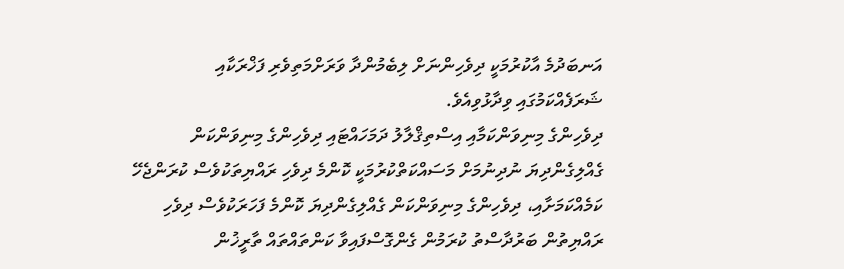އަނބަދުމެ އާކުރުމަކީ ދިވެހިންނަށް ލިބެމުންދާ ވަރަށްމަތިވެރި ފަޚްރަކާއި ޝަރަފެއްކަމުގައި ވިދާޅުވިއެވެ.
ދިވެހިންގެ މިނިވަންކަމާއި އިސްތިޤްލާލު ދަމަހައްޓައި ދިވެހިންގެ މިނިވަންކަން ގެއްލިގެންދިޔަ ނުދިނުމަށް މަސައްކަތްކުރުމަކީ ކޮންމެ ދިވެހި ރައްޔިތަކުވެސް ކުރަންޖެހޭ ކަމެއްކަމަށާއި، ދިވެހިންގެ މިނިވަންކަން ގެއްލިގެންދިޔަ ކޮންމެ ފަހަރަކުވެސް ދިވެހި ރައްޔިތުން ބަރުދާސްތު ކުރަމުން ގެންގޮސްފައިވާ ކަންތައްތައް ތާރީޚުން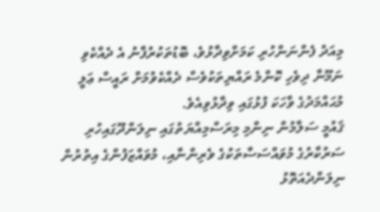މިއަދު ފެންނަންހުރި ކަމަށްވިދާޅުވެ، ބޮޑުތަކުރުފާނު އެ ދެއްކެވި ނަމޫނާ ދިވެހި ކޮންމެ ރައްޔިތަކުވެސް ދެއްކެވުމަށް ރައީސް ޢަލީ މުޙައްމަދުގެ ވާހަކަ ފުޅުގައި ވިދާޅުވިއެވެ.
ޤައުމީ ސަލާމުން ނިންމި މިރަސްމިއްޔަތުގައި ނިލަންދޫގައިހުރި ސަރުކާރުގެ މުވައްސަސާތަކުގެ ވެރިންނާއި، މުވައްޒަފުންގެ އިތުރުން ނިލަންދެއަތޮޅު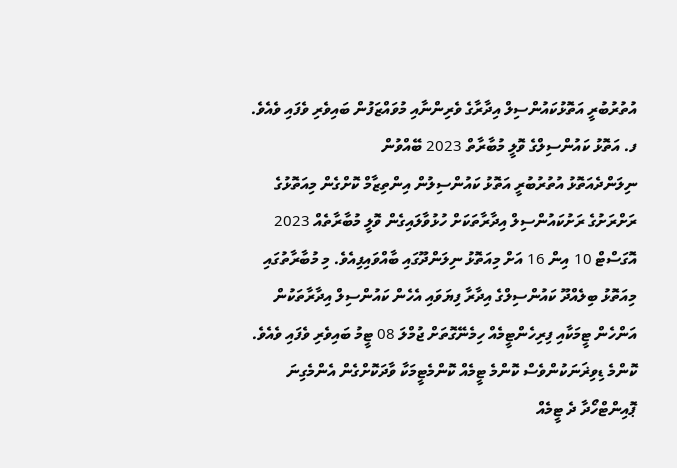އުތުރުބުރީ އަތޮޅުކައުންސިލް އިދާރާގެ ވެރިންނާއި މުވައްޒަފުން ބައިވެރި ވެފައި ވެއެވެ.
ފ. އަތޮޅު ކައުންސިލްގެ ވޮލީ މުބާރާތް 2023 ބޭއްވުން
ނިލަންދެއަތޮޅު އުތުރުބުރީ އަތޮޅު ކައުންސިލުން އިންތިޒާމް ކޮށްގެން މިއަތޮޅުގެ ރަށްރަށުގެ ރަށުކައުންސިލް އިދާރާތަކަށް ހުޅުވާލައިގެން ވޮލީ މުބާރާތެއް 2023 އޮގަސްޓް 10 އިން 16 އަށް މިއަތޮޅު ނިލަންދޫގައި ބާއްވައިފިއެވެ. މި މުބާރާތުގައި މިއަތޮޅު ބިލެއްދޫ ކައުންސިލްގެ އިދާރާ ފިޔަވައި އެހެން ކައުންސިލް އިދާރާތަކުން އަންހެން ޓީމަކާއި ފިރިހެންޓީމެއް ހިމެނޭގޮތަށް ޖުމްލަ 08 ޓީމު ބައިވެރި ވެފައި ވެއެވެ.
ކޮންމެ ޑިވިޜަނަކުންވެސް ކޮންމެ ޓީމެއް ކޮންމެޓީމަކާ ވާދަކޮށްގެން އެންމެގިނަ ޕޮއިންޓްހޯދާ ދެ ޓީމެއް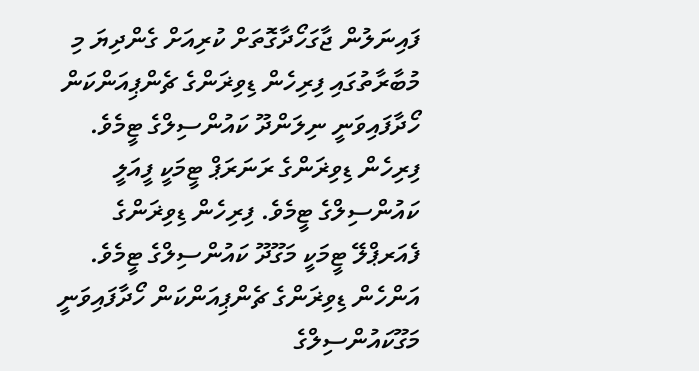ފައިނަލުން ޖާގަހޯދާގޮތަށް ކުރިއަށް ގެންދިޔަ މި މުބާރާތުގައި ފިރިހެން ޑިވިޜަންގެ ޗެންޕިއަންކަން ހޯދާފައިވަނީ ނިލަންދޫ ކައުންސިލްގެ ޓީމެވެ. ފިރިހެން ޑިވިޜަންގެ ރަނަރަޕް ޓީމަކީ ފީއަލީ ކައުންސިލްގެ ޓީމެވެ. ފިރިހެން ޑިވިޜަންގެ ފެއަރޕްލޭ ޓީމަކީ މަގޫދޫ ކައުންސިލްގެ ޓީމެވެ.
އަންހެން ޑިވިޜަންގެ ޗެންޕިއަންކަން ހޯދާފައިވަނީ މަގޫކައުންސިލްގެ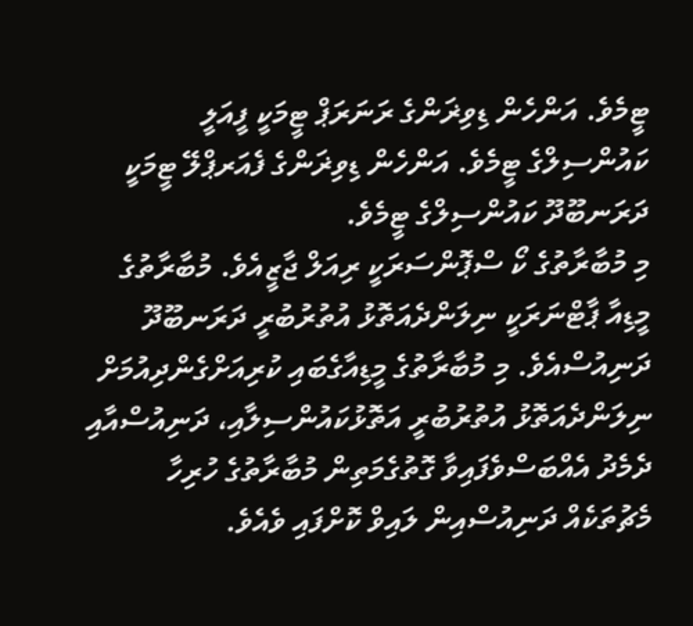ޓީމެވެ. އަންހެން ޑިވިޜަންގެ ރަނަރަޕް ޓީމަކީ ފީއަލީ ކައުންސިލްގެ ޓީމެވެ. އަންހެން ޑިވިޜަންގެ ފެއަރޕްލޭ ޓީމަކީ ދަރަނބޫދޫ ކައުންސިލްގެ ޓީމެވެ.
މި މުބާރާތުގެ ކޯ ސްޕޮންސަރަކީ ރިއަލް ޖާޒީއެވެ. މުބާރާތުގެ މީޑިއާ ޕާޓްނަރަކީ ނިލަންދެއަތޮޅު އުތުރުބުރީ ދަރަނބޫދޫ ދަނިއުސްއެވެ. މި މުބާރާތުގެ މީޑިއާގެބައި ކުރިއަށްގެންދިއުމަށް ނިލަންދެއަތޮޅު އުތުރުބުރީ އަތޮޅުކައުންސިލާއި، ދަނިއުސްއާއި ދެމެދު އެއްބަސްވެފައިވާ ގޮތުގެމަތިން މުބާރާތުގެ ހުރިހާ މެޗުތަކެއް ދަނިއުސްއިން ލައިވް ކޮށްފައި ވެއެވެ.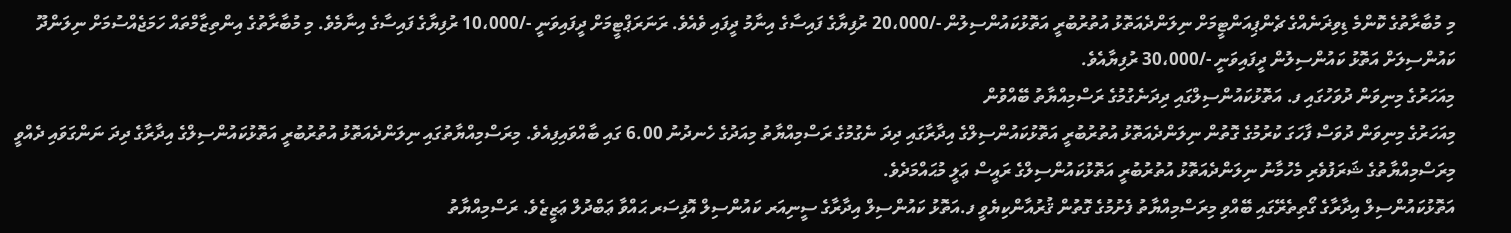މި މުބާރާތުގެ ކޮންމެ ޑިވިޜަނެއްގެ ޗެންޕިއަންޓީމަށް ނިލަންދެއަތޮޅު އުތުރުބުރީ އަތޮޅުކައުންސިލުން -/20،000 ރުފިޔާގެ ފައިސާގެ އިނާމު ދީފައި ވެއެވެ. ރަނަރަޕްޓީމަށް ދީފައިވަނީ -/10،000 ރުފިޔާގެ ފައިސާގެ އިނާމެވެ. މި މުބާރާތުގެ އިންތިޒާމްތައް ހަމަޖެއްސުމަށް ނިލަންދޫ ކައުންސިލަށް އަތޮޅު ކައުންސިލުން ދީފައިވަނީ -/30،000 ރުފިޔާއެވެ.
މިއަހަރުގެ މިނިވަން ދުވަހުގައި ފ. އަތޮޅުކައުންސިލްގައި ދިދަނެގުމުގެ ރަސްމިއްޔާތު ބޭއްވުން
މިއަހަރުގެ މިނިވަން ދުވަސް ފާހަގަ ކުރުމުގެ ގޮތުން ނިލަންދެއަތޮޅު އުތުރުބުރީ އަތޮޅުކައުންސިލްގެ އިދާރާގައި ދިދަ ނެގުމުގެ ރަސްމިއްޔާތު މިއަދުގެ ހެނދުނު 6.00 ގައި ބާއްވައިފިއެވެ. މިރަސްމިއްޔާތުގައި ނިލަންދެއަތޮޅު އުތުރުބުރީ އަތޮޅުކައުންސިލްގެ އިދާރާގެ ދިދަ ނަންގަވައި ދެއްވީ މިރަސްމިއްޔާތުގެ ޝަރަފުވެރި މެހުމާނު ނިލަންދެއަތޮޅު އުތުރުބުރީ އަތޮޅުކައުންސިލްގެ ރައީސް ޢަލީ މުޙައްމަދެވެ.
އަތޮޅުކައުންސިލް އިދާރާގެ ގޯތިތެރޭގައި ބޭއްވި މިރަސްމިއްޔާތު ފެށުމުގެ ގޮތުން ޤުރުއާންކިޔެވީ ފ.އަތޮޅު ކައުންސިލް އިދާރާގެ ސީނިއަރ ކައުންސިލް އޮފިސަރ ޙައްވާ ޢަބްދުލް ޢަޒީޒެވެ. ރަސްމިއްޔާތު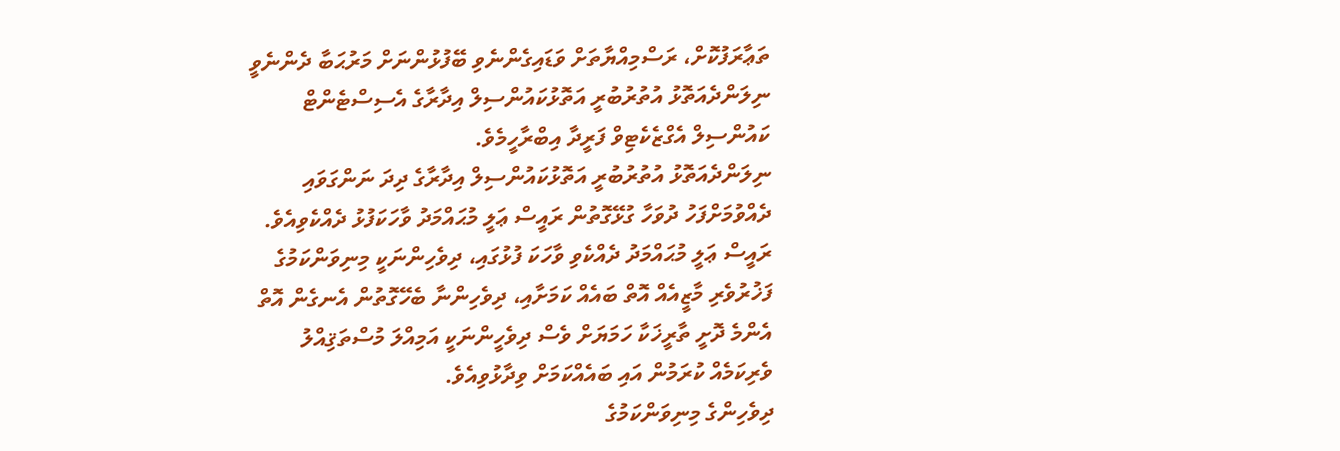ތަޢާރަފުކޮށް، ރަސްމިއްޔާތަށް ވަޑައިގެންނެވި ބޭފުޅުންނަށް މަރުޙަބާ ދެންނެވީ ނިލަންދެއަތޮޅު އުތުރުބުރީ އަތޮޅުކައުންސިލް އިދާރާގެ އެސިސްޓެންޓް ކައުންސިލް އެގްޒެކެޓިވް ފަރީދާ އިބްރާހީމެވެ.
ނިލަންދެއަތޮޅު އުތުރުބުރީ އަތޮޅުކައުންސިލް އިދާރާގެ ދިދަ ނަންގަވައި ދެއްވުމަށްފަހު ދުވަހާ ގުޅޭގޮތުން ރައީސް ޢަލީ މުޙައްމަދު ވާހަކަފުޅު ދެއްކެވިއެވެ. ރައީސް ޢަލީ މުޙައްމަދު ދެއްކެވި ވާހަކަ ފުޅުގައި، ދިވެހިންނަކީ މިނިވަންކަމުގެ ފަޚުރުވެރި މާޒީއެއް އޮތް ބައެއް ކަމަށާއި، ދިވެހިންނާ ބެހޭގޮތުން އެނގެން އޮތް އެންމެ ދޮށީ ތާރީޚަކާ ހަމަޔަށް ވެސް ދިވެހީންނަކީ އަމިއްލަ މުސްތަޤިއްލު ވެރިކަމެއް ކުރަމުން އައި ބައެއްކަމަށް ވިދާޅުވިއެވެ.
ދިވެހިންގެ މިނިވަންކަމުގެ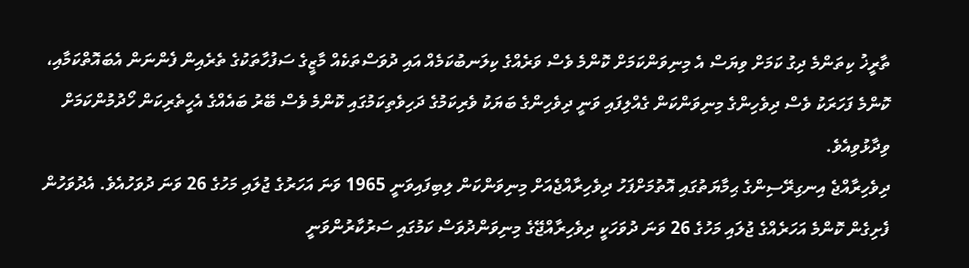ތާރީޚު ކިތަންމެ ދިގު ކަމަށް ވިޔަސް އެ މިނިވަންކަމަށް ކޮންމެ ވެސް ވަރެއްގެ ކިލަނބުކަމެއް އައި ދުވަސްތަކެއް މާޒީގެ ސަފުހާތަކުގެ ތެރެއިން ފެންނަން އެބައޮތްކަމާއި، ކޮންމެ ފަހަރަކު ވެސް ދިވެހިންގެ މިނިވަންކަން ގެއްލިފައި ވަނީ ދިވެހިންގެ ބަޔަކު ވެރިކަމުގެ ދަހިވެތިކަމުގައި ކޮންމެ ވެސް ބޭރު ބައެއްގެ އެހީތެރިކަން ހޯދުމުންކަމަށް ވިދާޅުވިއެވެ.
ދިވެހިރާއްޖެ އިނގިރޭސިންގެ ޙިމާޔަތުގައި އޮތުމަށްފަހު ދިވެހިރާއްޖެއަށް މިނިވަންކަން ލިބިފައިވަނީ 1965 ވަނަ އަހަރުގެ ޖުލައި މަހުގެ 26 ވަނަ ދުވަހުއެވެ. އެދުވަހުން ފެށިގެން ކޮންމެ އަހަރެއްގެ ޖުލައި މަހުގެ 26 ވަނަ ދުވަހަކީ ދިވެހިރާއްޖޭގެ މިނިވަންދުވަސް ކަމުގައި ސަރުކާރުންވަނީ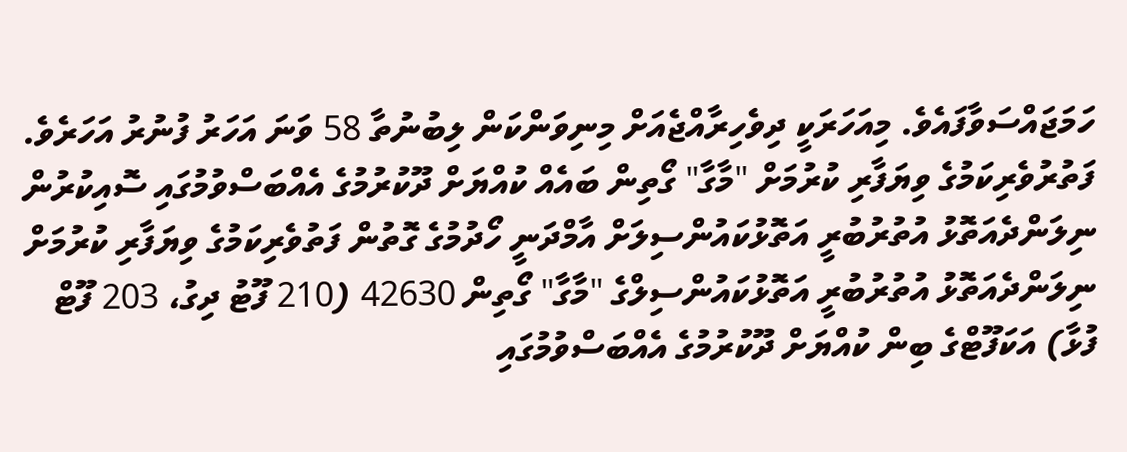ހަމަޖައްސަވާފައެވެ. މިއަހަރަކީ ދިވެހިރާއްޖެއަށް މިނިވަންކަން ލިބުނުތާ 58 ވަނަ އަހަރު ފުނުރު އަހަރެވެ.
ފަތުރުވެރިކަމުގެ ވިޔަފާރި ކުރުމަށް "މާގާ" ގޯތިން ބައެއް ކުއްޔަށް ދޫކުރުމުގެ އެއްބަސްވުމުގައި ސޮއިކުރުން
ނިލަންދެއަތޮޅު އުތުރުބުރީ އަތޮޅުކައުންސިލަށް އާމްދަނީ ހޯދުމުގެ ގޮތުން ފަތުވެރިކަމުގެ ވިޔަފާރި ކުރުމަށް ނިލަންދެއަތޮޅު އުތުރުބުރީ އަތޮޅުކައުންސިލްގެ "މާގާ" ގޯތިން 42630 (210 ފޫޓު ދިގު، 203 ފޫޓް ފުޅާ) އަކަފޫޓްގެ ބިން ކުއްޔަށް ދޫކުރުމުގެ އެއްބަސްވުމުގައި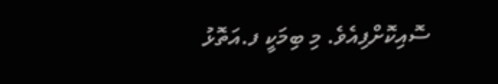ސޮއިކޮށްފިއެވެ. މި ބިމަކީ ފ.އަތޮޅު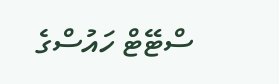ސްޓޭޓް ހައުސްގެ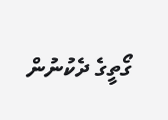ގޯތީގެ ދެކުނުން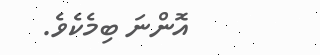އޮންނަ ބިމެކެވެ.